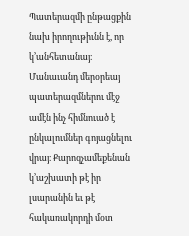Պատերազմի ընթացքին նախ իրողութիւնն է, որ կ՚անհետանայ։ Մանաւանդ մերօրեայ պատերազմներու մէջ ամէն ինչ հիմնուած է ընկալումներ գոյացնելու վրայ։ Քարոզչամեքենան կ՚աշխատի թէ իր լսարանին եւ թէ հակառակորդի մօտ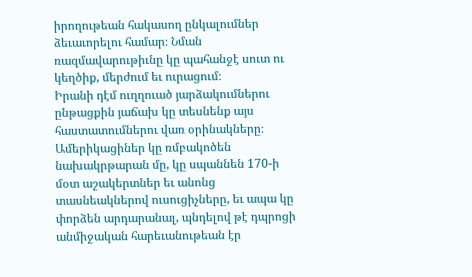իրողութեան հակասող ընկալումներ ձեւաւորելու համար։ Նման ռազմավարութիւնը կը պահանջէ սուտ ու կեղծիք, մերժում եւ ուրացում։
Իրանի դէմ ուղղուած յարձակումներու ընթացքին յաճախ կը տեսնենք այս հաստատումներու վառ օրինակները։
Ամերիկացիներ կը ռմբակոծեն նախակրթարան մը, կը սպաննեն 170-ի մօտ աշակերտներ եւ անոնց տասնեակներով ուսուցիչները, եւ ապա կը փորձեն արդարանալ, պնդելով թէ դպրոցի անմիջական հարեւանութեան էր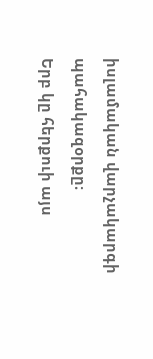իսլամական վարչակարգի պահակազօրքը։
Երբ կը հերքուի այս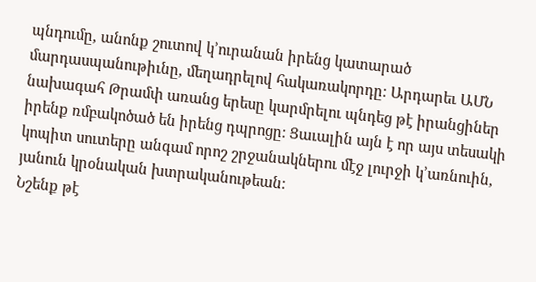պնդումը, անոնք շուտով կ՚ուրանան իրենց կատարած մարդասպանութիւնը, մեղադրելով հակառակորդը։ Արդարեւ ԱՄՆ նախագահ Թրամփ առանց երեսը կարմրելու պնդեց թէ իրանցիներ իրենք ռմբակոծած են իրենց դպրոցը։ Ցաւալին այն է որ այս տեսակի կոպիտ սուտերը անգամ որոշ շրջանակներու մէջ լուրջի կ՚առնուին, յանուն կրօնական խտրականութեան։
Նշենք թէ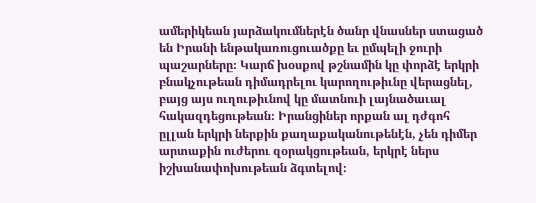ամերիկեան յարձակումներէն ծանր վնասներ ստացած են Իրանի ենթակառուցուածքը եւ ըմպելի ջուրի պաշարները։ Կարճ խօսքով թշնամին կը փորձէ երկրի բնակչութեան դիմադրելու կարողութիւնը վերացնել, բայց այս ուղութիւնով կը մատնուի լայնածաւալ հակազդեցութեան։ Իրանցիներ որքան ալ դժգոհ ըլլան երկրի ներքին քաղաքականութենէն, չեն դիմեր արտաքին ուժերու զօրակցութեան, երկրէ ներս իշխանափոխութեան ձգտելով։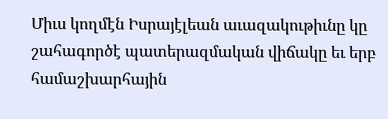Միւս կողմէն Իսրայէլեան աւազակութիւնը կը շահագործէ պատերազմական վիճակը եւ երբ համաշխարհային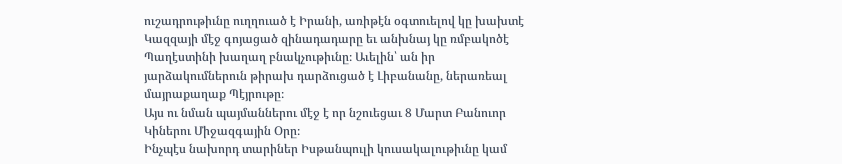ուշադրութիւնը ուղղուած է Իրանի, առիթէն օգտուելով կը խախտէ Կազզայի մէջ գոյացած զինադադարը եւ անխնայ կը ռմբակոծէ Պաղէստինի խաղաղ բնակչութիւնը։ Աւելին՝ ան իր յարձակումներուն թիրախ դարձուցած է Լիբանանը, ներառեալ մայրաքաղաք Պէյրութը։
Այս ու նման պայմաններու մէջ է որ նշուեցաւ 8 Մարտ Բանուոր Կիներու Միջազգային Օրը։
Ինչպէս նախորդ տարիներ Իսթանպուլի կուսակալութիւնը կամ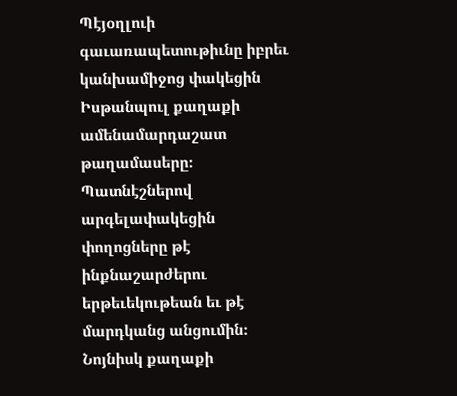Պէյօղլուի գաւառապետութիւնը իբրեւ կանխամիջոց փակեցին Իսթանպուլ քաղաքի ամենամարդաշատ թաղամասերը։ Պատնէշներով արգելափակեցին փողոցները թէ ինքնաշարժերու երթեւեկութեան եւ թէ մարդկանց անցումին։
Նոյնիսկ քաղաքի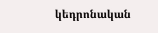կեդրոնական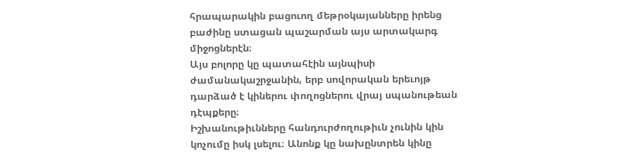հրապարակին բացուող մեթրօկայանները իրենց բաժինը ստացան պաշարման այս արտակարգ միջոցներէն։
Այս բոլորը կը պատահէին այնպիսի ժամանակաշրջանին, երբ սովորական երեւոյթ դարձած է կիներու փողոցներու վրայ սպանութեան դէպքերը։
Իշխանութիւնները հանդուրժողութիւն չունին կին կոչումը իսկ լսելու։ Անոնք կը նախընտրեն կինը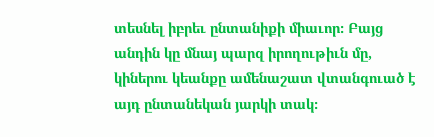տեսնել իբրեւ ընտանիքի միաւոր։ Բայց անդին կը մնայ պարզ իրողութիւն մը, կիներու կեանքը ամենաշատ վտանգուած է այդ ընտանեկան յարկի տակ։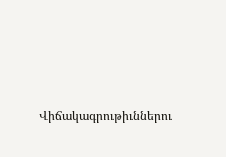Վիճակագրութիւններու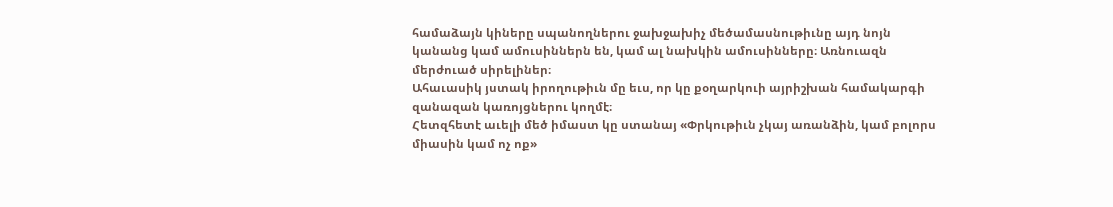համաձայն կիները սպանողներու ջախջախիչ մեծամասնութիւնը այդ նոյն կանանց կամ ամուսիններն են, կամ ալ նախկին ամուսինները։ Առնուազն մերժուած սիրելիներ։
Ահաւասիկ յստակ իրողութիւն մը եւս, որ կը քօղարկուի այրիշխան համակարգի զանազան կառոյցներու կողմէ։
Հետզհետէ աւելի մեծ իմաստ կը ստանայ «Փրկութիւն չկայ առանձին, կամ բոլորս միասին կամ ոչ ոք»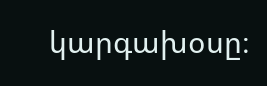կարգախօսը։